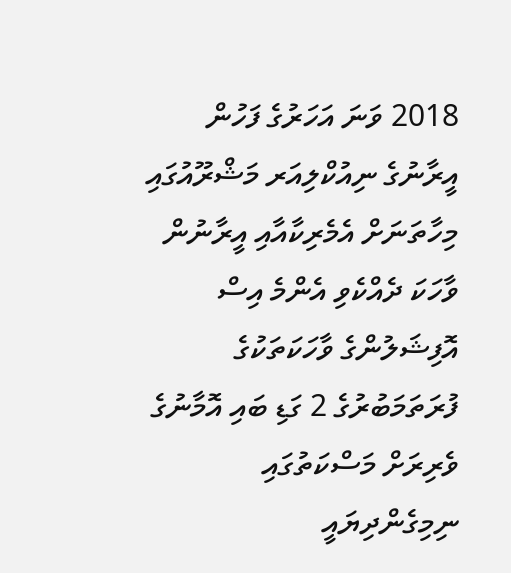2018 ވަނަ އަހަރުގެ ފަހުން އީރާނުގެ ނިއުކްލިއަރ މަޝްރޫއުގައި މިހާތަނަށް އެމެރިކާއާއި އީރާނުން ވާހަކަ ދެއްކެވި އެންމެ އިސް އޮފިޝަލުންގެ ވާހަކަތަކުގެ ފުރަތަމަބުރުގެ 2 ގަޑި ބައި އޮމާނުގެ ވެރިރަށް މަސްކަތުގައި ނިމިގެންދިޔައީ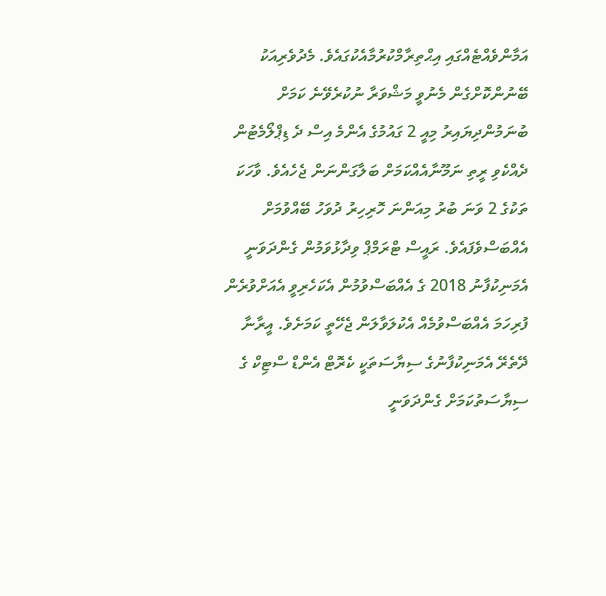އަމާންވެއްޓެއްގައި އިޙްތިރާމްކުރުމާއެކުގައެވެ. މެދުވެރިއަކު ބޭނުންކޮށްގެން މެނުވީ މަޝްވަރާ ނުކުރެވޭނެ ކަމަށް ބުނަމުންދިޔައިރު މިއީ 2 ގައުމުގެ އެންމެ އިސް ދެ ޑިޕްލޯމެޓުން ދެއްކެވި ރީތި ނަމޫނާއެއްކަމަށް ބަލާގަންނަން ޖެހެއެވެ. ވާހަކަ ތަކުގެ 2 ވަނަ ބުރު މިއަންނަ ހޮރިހިރު ދުވަހު ބޭއްވުމަށް އެއްބަސްވެފައެވެ. ރައީސް ޓްރަމްޕް ވިދާޅުވަމުން ގެންދަވަނީ އެމަނިކުފާނު 2018 ގެ އެއްބަސްވުމުން އެކަހެރިވީ އެއަށްވުރެން ފުރިހަމަ އެއްބަސްވުމެއް އެކުލަވާލަން ޖެހޭތީ ކަމަށެވެ. އީރާނާ ދޭތެރޭ އެމަނިކުފާނުގެ ސިޔާސަތަކީ ކެރޮޓް އެންޑް ސްޓިކް ގެ ސިޔާސަތުކަމަށް ގެންދަވަނީ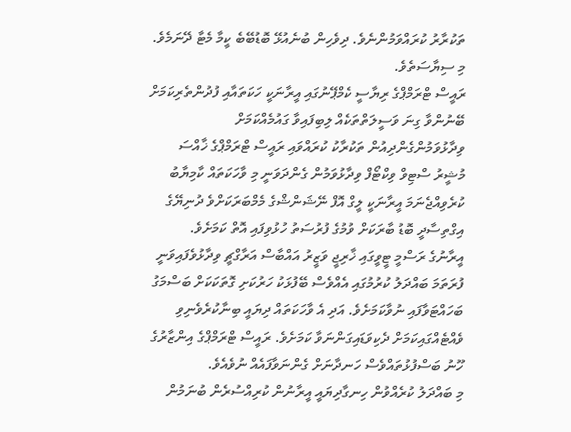ތަކުރާރު ކުރައްވަމުންނެވެ. ދިވެހިން ބުނެއުޅޭ ބޮޑުބޭބެ ކީމާ މެޓާ ދޭނަމެވެ. މި ސިޔާސަތެވެ.
ރައީސް ޓްރަމްޕްގެ ރިޔާސީ ކެމްޕޭނުގައި އީރާނަކީ ހަކަތައާއި ފުދުންތެރިކަމަށް ބޭނުންވާ ގިނަ ވަސީލަތްތަކެއް ލިބިފައިވާ ގައުމެއްކަމަށް ވިދާޅުވަމުންގެންދިއުން ތަކުރާކު ކުރައްވައި ރައީސް ޓްރަމްޕްގެ ޚާއްސަ މުޝީރު ސްޓިވް ވިކްޓޯފް ވިދާޅުވަމުން ގެންދަވަނީ މި ވާހަކަތައް ކާމިޔާބު ކުރެވިއްޖެނަމަ އީރާނަކީ ލީގް އޮފް ނޭޝަންޝްގެ މެމްބަރަކަށްވެ ދުނިޔޭގެ އިގްތިސާދީ ބޮޑު ބާރަކަށް ވުމުގެ ފުރުސަތު ހުޅުވިފައި އޮތް ކަމަށެވެ.
އީރާނުގެ ރަސްމީ ޓީވީގައި ޚާރިޖީ ވަޒީރު އައްބާސް އަރާގްޗީ ވިދާޅުވެފައިވަނީ ފުރަތަމަ ބައްދަލު ކުރުމުގައި އެއްވެސް ބޭފުޅަކު ހަރުކަށި ގޮތަކަކަށް ބަސްމަގު ބަހައްޓަވާފައި ނުވާކަމަށެވެ. އަދި އެ ވާހަކަތައް ދިޔައީ ބިނާކުރެވެނިވި ވެއްޓެއްގައިކަމަށް ދެކިވަޑައިގަންނަވާ ކަމަށެވެ. ރައީސް ޓްރަމްޕްގެ އިންޒާރުގެ ހޫނު ބަސްފުޅުތައްވެސް ހަނދާނަށް ގެންނަވާފައެއް ނުވެއެވެ.
މި ބައްދަލު ކުރެއްވުން ހިނގާދިޔައީ އީރާނުން ކުރިއްސުރެން ބުނަމުން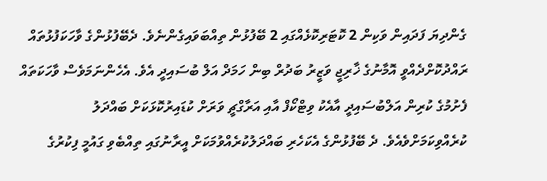ގެންދިޔަ ފަދައިން ވަކިން 2 ކޮޓަރިކޮޅެއްގައި 2 ބޭފުޅުން ތިއްބަވައިގެންނެވެ. ދެބޭފުޅުންގެ ވާހަކަފުޅުތައް ރައްދުކޮށްދެއްވީ އޮމާނުގެ ޚާރިޖީ ވަޒީރު ބަދުރް ބިން ހަމަދް އަލް ބުސައިދީ އެވެ. އެހެންނަމަވެސް ވާހަކަތައް ފެށުމުގެ ކުރިން އަލްބުސައިދީ އާއެކު ވިޓްކޯފް އާއި އަރާގްޗީ ވަރަށް ކުޑައިރުކޮޅަކަށް ބައްދަލު ކުރެއްވިކަމަށްވެއެވެ. ދެ ބޭފުޅުންގެ އެކަހެރި ބައްދަލުކުރެއްވުމަކަށް އީރާނުގައި ތިއްބެވި ގައުމީ ފިކުރުގެ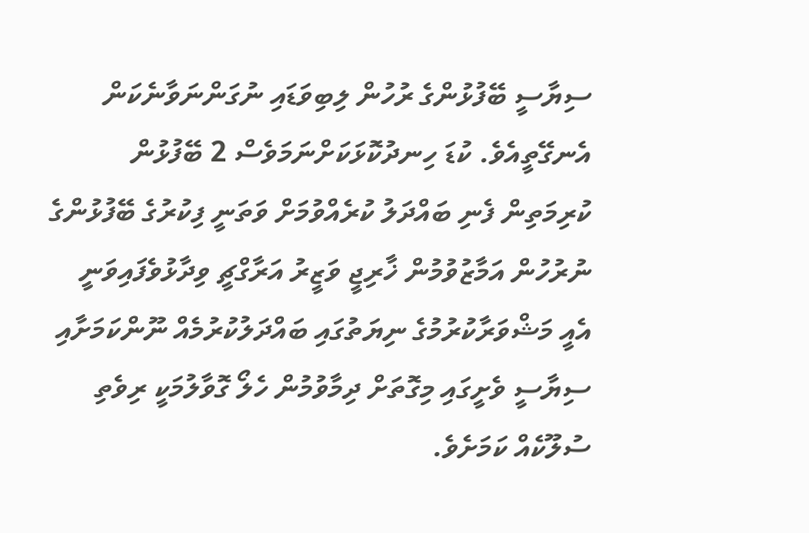ސިޔާސީ ބޭފުޅުންގެ ރުހުން ލިބިވަޑައި ނުގަންނަވާނެކަން އެނގޭތީއެވެ. ކުޑަ ހިނދުކޮޅަކަށްނަމަވެސް 2 ބޭފުޅުން ކުރިމަތިން ފެނި ބައްދަލު ކުރެއްވުމަށް ވަތަނީ ފިކުރުގެ ބޭފުޅުންގެ ނުރުހުން އަމާޒުވުމުން ޚާރިޖީ ވަޒީރު އަރާގްޗީ ވިދާޅުވެފައިވަނީ އެއީ މަޝްވަރާކުރުމުގެ ނިޔަތުގައި ބައްދަލުކުރުމެއް ނޫންކަމަށާއި ސިޔާސީ ވެށީގައި މިގޮތަށް ދިމާވުމުން ހެލޯ ގޮވާލުމަކީ ރިވެތި ސުލޫކެއް ކަމަށެވެ.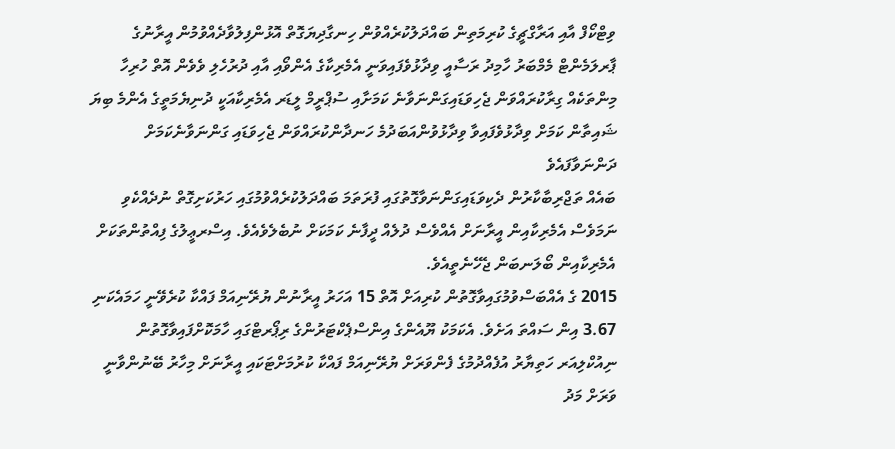ވިޓްކޯފް އާއި އަރާގްޗީގެ ކުރިމަތިން ބައްދަލުކުރެއްވުން ހިނގާދިޔަގޮތް އޮޅުންފިލުވާދެއްވުމުން އީރާނުގެ ޕާރލަމެންޓް މެމްބަރު ހާމިދު ރަސާއީ ވިދާޅުވެފައިވަނީ އެމެރިކާގެ އެންވޯއި އާއި ދުރުހެލި ވެވެން އޮތް ހުރިހާ މިންތަކެއް ގިރާކުރައްވަން ޖެހިވަޑައިގަންނަވާނެ ކަމަށާއި ސުޕްރީމް ލީޑަރ އެމެރިކާއަކީ ދުނިޔެމަތީގެ އެންމެ ބިޔަ ޝައިތާން ކަމަށް ވިދާޅުވެފައިވާ ވިދާޅުވުންއަބަދުމެ ހަނދާންކުރައްވަން ޖެހިވަޑައި ގަންނަވާނެކަމަށް ދަންނަވާފައެވެ
ބައެއް ތަޖްރިބާކާރުން ދެކިވަޑައިގަންނަވާގޮތުގައި ފުރަތަމަ ބައްދަލުކުރެއްވުމުގައި ހަރުކަށިގޮތް ނުދެއްކެވި ނަމަވެސް އެމެރިކާއިން އީރާނަށް އެއްވެސް ދުލެއް ދީފާނެ ކަމަކަށް ނުބެލެވެއެވެ. އިސްރޢީލުގެ ފިއްތުންތަކަށް އެމެރިކާއިން ބޯލަނބަން ޖެހޭނެތީއެވެ.
2015 ގެ އެއްބަސްވުމުގައިވާގޮތުން ކުރިއަށް އޮތް 15 އަހަރު އީރާނުން ޔުރޭނިއަމް ފައްކާ ކުރެވޭނީ ހަމައެކަނި 3.67 އިން ސައްތަ އަށެވެ. އެކަމަކު ޔޫއެންގެ އިންސްޕެކްޓަރުންގެ ރިޕޯރޓްގައި ހާމަކޮށްފައިވާގޮތުން ނިއުކްލިއަރ ހަތިޔާރު އުފެއްދުމުގެ ފެންވަރަށް ޔުރޭނިއަމް ފައްކާ ކުރުމަށްޓަކައި އީރާނަށް މިހާރު ބޭނުންވާނީ ވަރަށް މަދު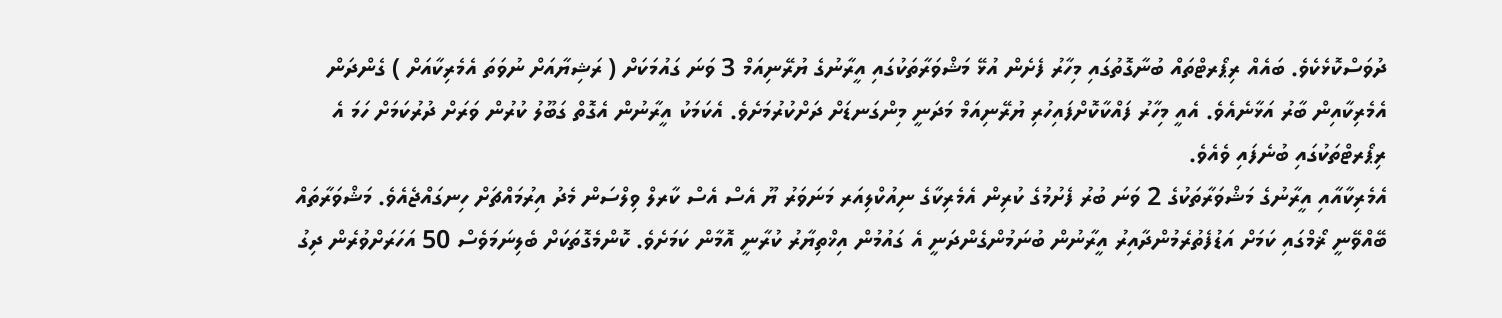ދުވަސްކޮޅެކެވެ. ބައެއް ރިޕޯރޓްތައް ބުނާގޮތުގައި މިހާރު ފެށެން އުޅޭ މަޝްވަރާތަކުގައި އީރާނުގެ ޔުރޭނިއަމް 3 ވަނަ ގައުމަކަށް ( ރަޝިޔާއަށް ނުވަތަ އެމެރިކާއަށް ) ގެންދަން އެމެރިކާއިން ބާރު އަޅާނެއެވެ. އެއީ މިހާރު ފައްކާކޮށްފައިހުރި ޔުރޭނިއަމް މަދަނީ މިންގަނޑަށް ދަށްކުރުމަށެވެ. އެކަމަކު އީރާނުން އެގޮތް ގަބޫލު ކުރުން ވަރަށް ދުރުކަމަށް ހަމަ އެ ރިޕޯރޓްތަކުގައި ބުނެފައި ވެއެވެ.
އެމެރިކާއާއި އީރާނުގެ މަޝްވަރާތަކުގެ 2 ވަނަ ބުރު ފެށުމުގެ ކުރިން އެމެރިކާގެ ނިއުކްލިއަރ މަނަވަރު ޔޫ އެސް އެސް ކާރލް ވިލްސަން މެދު އިރުމައްޗަށް ހިނގައްޖެއެވެ. މަޝްވަރާތައް ބޭއްވޭނީ ޜޯމްގައި ކަމަށް އަޑުފެތުރެމުންދާއިރު އީރާނުން ބުނަމުންގެންދަނީ އެ ގައުމުން އިޚްތިޔާރު ކުރާނީ އޮމާން ކަމަށެވެ. ކޮންމެގޮތަކަށް ބެލިނަމަވެސް 50 އަހަރަށްވުރެން ދިގު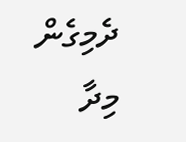ދެމިގެން މިދާ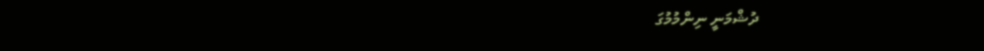ދުޝްމަނީ ނިންމުމުގަ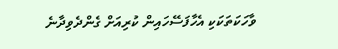ވާހަކަތަކަކި އެހާފަސޭހައިން ކުރިއަށް ގެންދެވިދާނެ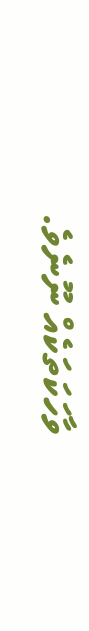ވާހަކަތަކެއް ނޫނެވެ.